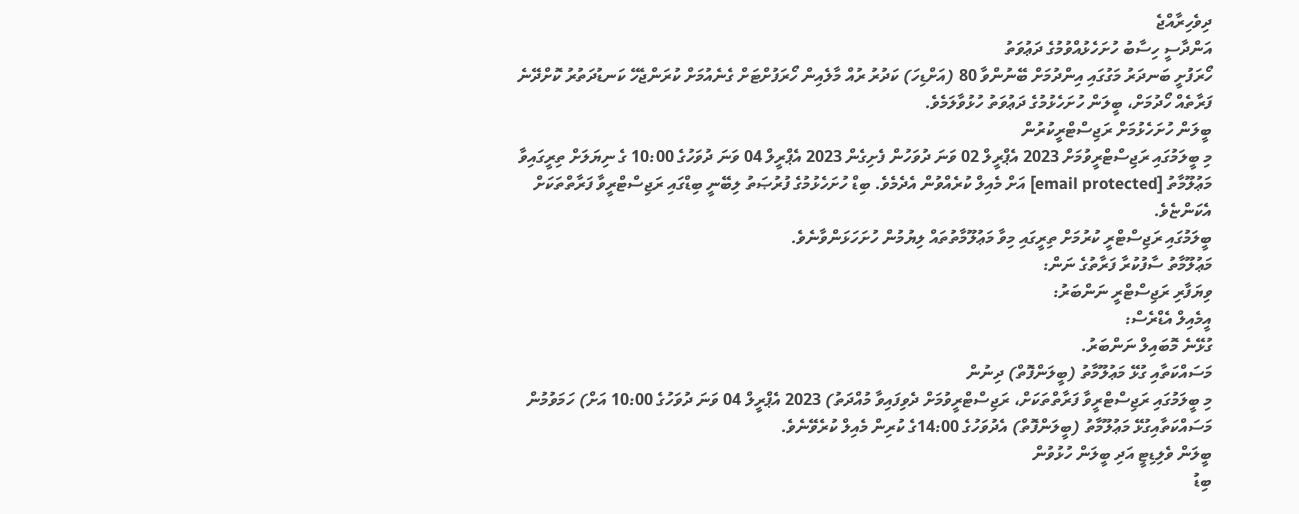ދިވެހިރާއްޖެ
އަންދާސީ ހިސާބު ހުށަހެޅުއްވުމުގެ ދަޢުވަތު
ހޯރަފުށީ ބަނދަރު މަގުގައި އިންދުމަށް ބޭނުންވާ 80 (އަށްޑިހަ) ކަދުރު ރުއް މާލެއިން ހޯރަފުށްޓަށް ގެނެއުމަށް ކުރަންޖެހޭ ކަނޑުދަތުރު ކޮށްދޭނެ ފަރާތެއް ހޯދުމަށް، ބީލަން ހުށަހެޅުމުގެ ދަޢުވަތު ހުޅުވާލަމެވެ.
ބީލަން ހުށަހެޅުމަށް ރަޖިސްޓްރީކުރުން
މި ބީލަމުގައި ރަޖިސްޓްރީވުމަށް 2023 އެޕްރީލް 02 ވަނަ ދުވަހުން ފެށިގެން 2023 އެޕްރީލް 04 ވަނަ ދުވަހުގެ 10:00 ގެ ނިޔަލަށް ތިރީގައިވާ މަޢުލޫމާތު [email protected] އަށް މެއިލް ކުރެއްވުން އެދެމެވެ. ބިޑް ހުށަހެޅުމުގެ ފުރުޞަތު ލިބޭނީ ބިޑްގައި ރަޖިސްޓްރީވާ ފަރާތްތަކަށް އެކަންޏެވެ.
ބީލަމުގައި ރަޖިސްޓްރީ ކުރުމަށް ތިރީގައި މިވާ މަޢުލޫމާތުތައް ލިޔުމުން ހުށަހަޅަންވާނެވެ.
މަޢުލޫމާތު ސާފުކުރާ ފަރާތުގެ ނަން:
ވިޔަފާރި ރަޖިސްޓްރީ ނަންބަރު:
އީމެއިލް އެޑްރެސް:
ގުޅޭނެ މޮބައިލް ނަންބަރު.
މަސައްކަތާއި ގުޅޭ މަޢުލޫމާތު (ބީލަންފޮތް) ދިނުން
މި ބީލަމުގައި ރަޖިސްޓްރީވާ ފަރާތްތަކަށް، ރަޖިސްޓްރީވުމަށް ދެވިފައިވާ މުއްދަތު) 2023 އެޕްރީލް 04 ވަނަ ދުވަހުގެ 10:00 އަށް) ހަމަވުމުން މަސައްކަތާއިގުޅޭ މަޢުލޫމާތު (ބީލަންފޮތް) އެދުވަހުގެ 14:00ގެ ކުރިން މެއިލް ކުރެވޭނެވެ.
ބީލަން ވެލިޑިޓީ އަދި ބީލަން ހުޅުވުން
ބިޑު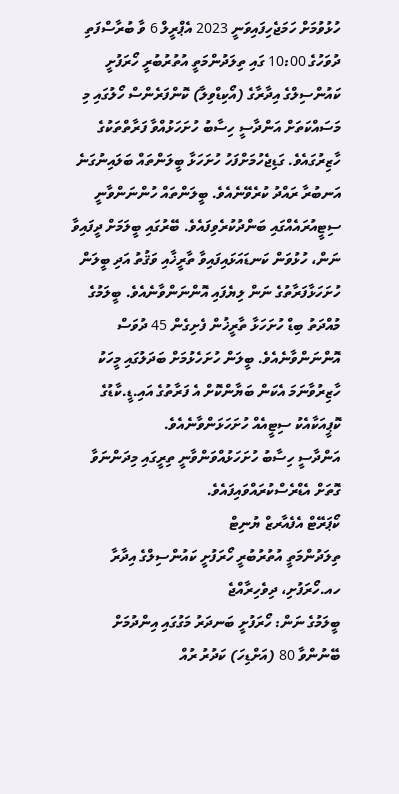ހުޅުވުމަށް ހަމަޖެހިފައިވަނީ 2023 އެޕްރީލް 6 ވާ ބުރާސްފަތި ދުވަހުގެ 10:00 ގައި ތިލަދުންމަތީ އުތުރުބުރީ ހޯރަފުށީ ކައުންސިލްގެ އިދާރާގެ (އޯކިޑްވިލާ) ކޮންފަރެންސް ހޯލުގައި މި މަސައްކަތަށް އަންދާސީ ހިސާބު ހުށަހަޅުއްވާ ފަރާތްތަކުގެ ހާޒިރުގައެވެ. ގަޑިޖެހުމަށްފަހު ހުށަހަޅާ ބީލަންތައް ބަލައިނުގަނެ އަނބުރާ ރައްދު ކުރެވޭނެއެވެ. ބީލަންތައް ހުންނަންވާނީ ސިޓީއުރައެއްގައި ބަންދުކުރެވިފައެވެ. ބޭރުގައި ބީލަމަށް ދީފައިވާ ނަން، ހުޅުވަން ކަނޑައަޅައިފައިވާ ތާރީޚާއި ވަޤުތު އަދި ބީލަން ހުށަހަޅާފަރާތުގެ ނަން ލިޔެފައި އޮންނަންވާނެއެވެ. ބީލަމުގެ މުއްދަތު ބިޑް ހުށަހަޅާ ތާރީޚުން ފެށިގެން 45 ދުވަސް އޮންނަންވާނެއެވެ. ބީލަން ހުށަހެޅުމަށް ބަދަލުގައި މީހަކު ހާޒިރުވާނަމަ އެކަން ބަޔާންކޮށް އެ ފަރާތުގެ އައި.ޑީ.ކާޑުގެ ކޮޕީއަކާއެކު ސިޓީއެއް ހުށަހަޅަންވާނެއެވެ.
އަންދާސީ ހިސާބު ހުށަހަޅުއްވަންވާނީ ތިރީގައި މިދަންނަވާ ގޮތަށް އެޑްރެސްކުރައްވައިފައެވެ.
ކޯޕަރޭޓް އެފެއާރޒް ޔުނިޓް
ތިލަދުންމަތީ އުތުރުބުރީ ހޯރަފުށީ ކައުންސިލްގެ އިދާރާ
ހއ.ހޯރަފުށި، ދިވެހިރާއްޖެ
ބީލަމުގެ ނަން: ހޯރަފުށީ ބަނދަރު މަގުގައި އިންދުމަށް ބޭނުންވާ 80 (އަށްޑިހަ) ކަދުރު ރުއް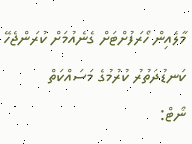މާލެއިން ހޯރަފުށްޓަށް ގެނެއުމަށް ކުރަންޖެހޭ ކަނޑުދަތުރު ކުރުމުގެ މަސައްކަތް
ނޯޓް: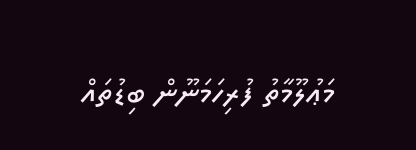މަޢުލޫމާތު ފުރިހަމަނޫން ބިޑުތައް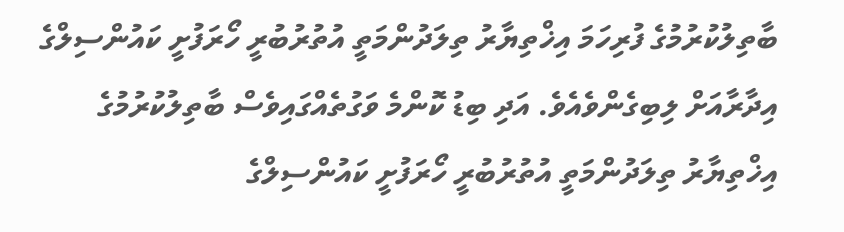ބާތިލުކުރުމުގެ ފުރިހަމަ އިޚްތިޔާރު ތިލަދުންމަތީ އުތުރުބުރީ ހޯރަފުށީ ކައުންސިލްގެ އިދާރާއަށް ލިބިގެންވެއެވެ. އަދި ބިޑު ކޮންމެ ވަގުތެއްގައިވެސް ބާތިލުކުރުމުގެ އިޚްތިޔާރު ތިލަދުންމަތީ އުތުރުބުރީ ހޯރަފުށީ ކައުންސިލްގެ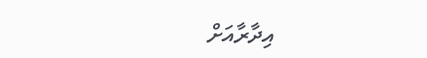އިދާރާއަށް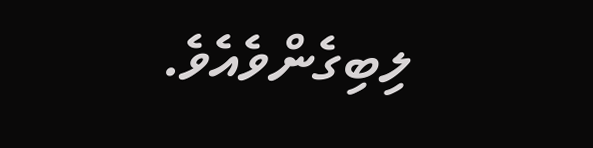ލިބިގެންވެއެވެ.